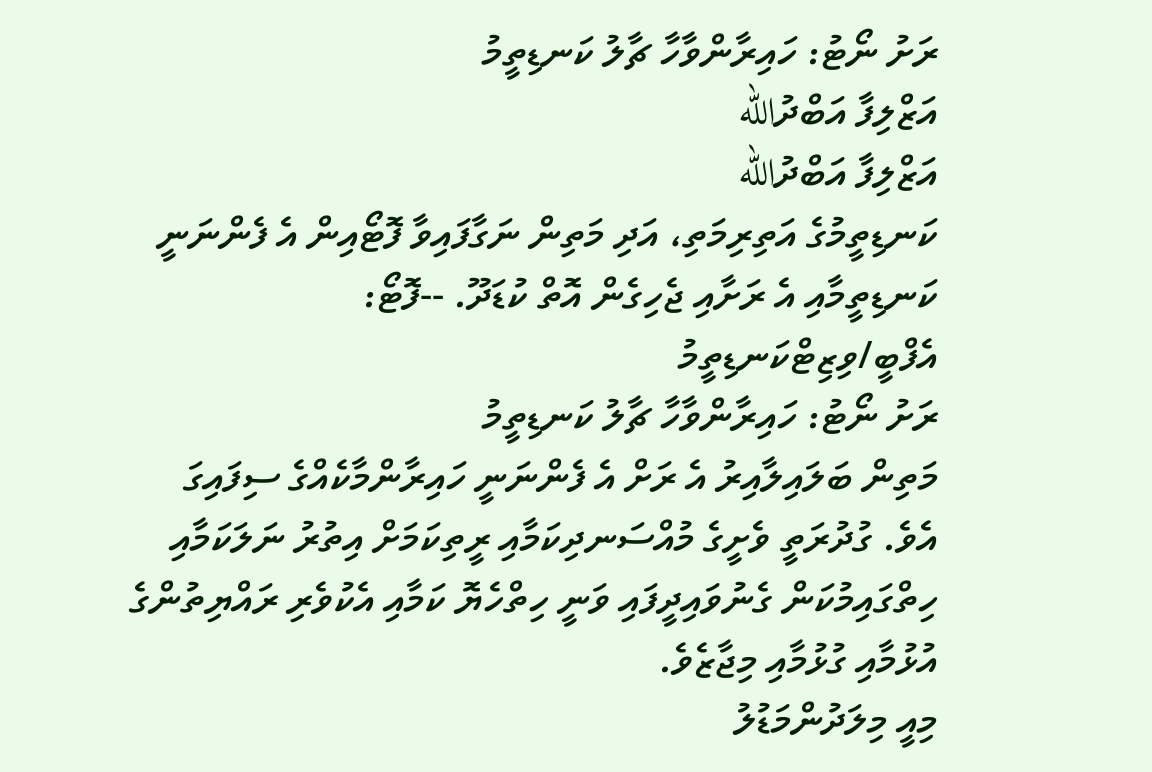ރަށު ނޯޓު: ހައިރާންވާހާ ޗާލު ކަނޑިތީމު
އަޒްލިފާ އަބްދުالله
އަޒްލިފާ އަބްދުالله
ކަނޑިތީމުގެ އަތިރިމަތި، އަދި މަތިން ނަގާފައިވާ ފޮޓޯއިން އެ ފެންނަނީ ކަނޑިތީމާއި އެ ރަށާއި ޖެހިގެން އޮތް ކުޑަދޫ. --ފޮޓޯ: އެފްބީ/ވިޒިޓްކަނޑިތީމު
ރަށު ނޯޓު: ހައިރާންވާހާ ޗާލު ކަނޑިތީމު
މަތިން ބަލައިލާއިރު އެ ރަށް އެ ފެންނަނީ ހައިރާންމާކެއްގެ ސިފައިގަ އެވެ. ގުދުރަތީ ވެށީގެ މުއްސަނދިކަމާއި ރީތިކަމަށް އިތުރު ނަލަކަމާއި ހިތްގައިމުކަން ގެނުވައިދީފައި ވަނީ ހިތްހެޔޮ ކަމާއި އެކުވެރި ރައްޔިތުންގެ އުޅުމާއި ގުޅުމާއި މިޖާޒެވެ.
މިއީ މިލަދުންމަޑުލު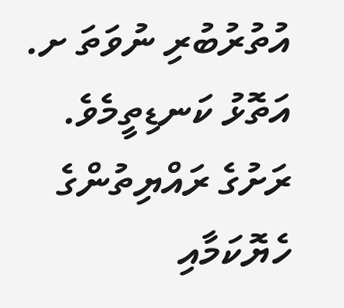އުތުރުބުރި ނުވަތަ ށ. އަތޮޅު ކަނޑިތީމެވެ. ރަށުގެ ރައްޔިތުންގެ ހެޔޮކަމާއި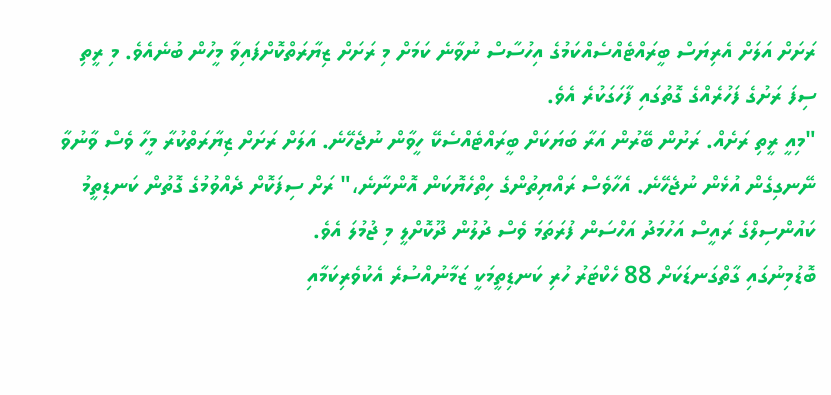ރަށަށް އަލަށް އެރިޔަސް ބީރައްޓެއްސެއްކަމުގެ އިހުސާސް ނުވާނެ ކަމަށް މި ރަށަށް ޒިޔާރަތްކޮށްފައިވާ މީހުން ބުނެއެވެ. މި ރީތި ސިފަ ރަށުގެ ފަހުރެއްގެ ގޮތުގައި ފާހަގަކުރެ އެވެ.
"މިއީ ރީތި ރަށެއް. ރަށުން ބޭރުން އަރާ ބަޔަކަށް ބީރައްޓެއްސެކޭ ހީވާން ނުޖެހޭނެ. އަލަށް ރަށަށް ޒިޔާރަތްކުރާ މީހާ ވެސް ވާނުވާ ނޭނގިގެން އުޅެން ނުޖެހޭނެ. އެހާވެސް ރައްޔިތުންގެ ހިތްހެޔޮކަން އޮންނާނެ،" ރަށް ސިފަކޮށް ދެއްވުމުގެ ގޮތުން ކަނޑިތީމު ކައުންސިލްގެ ރައީސް އަހުމަދު އަހްސަން ފުރަތަމަ ވެސް ދުލުން ދޫކޮށްލީ މި ޖުމުލަ އެވެ.
ބޮޑުމިނުގައި ގާތްގަނޑަކަށް 88 ހެކްޓަރު ހުރި ކަނޑިތީމަކީ ޒަމާނުއްސުރެ އެކުވެރިކަމާއި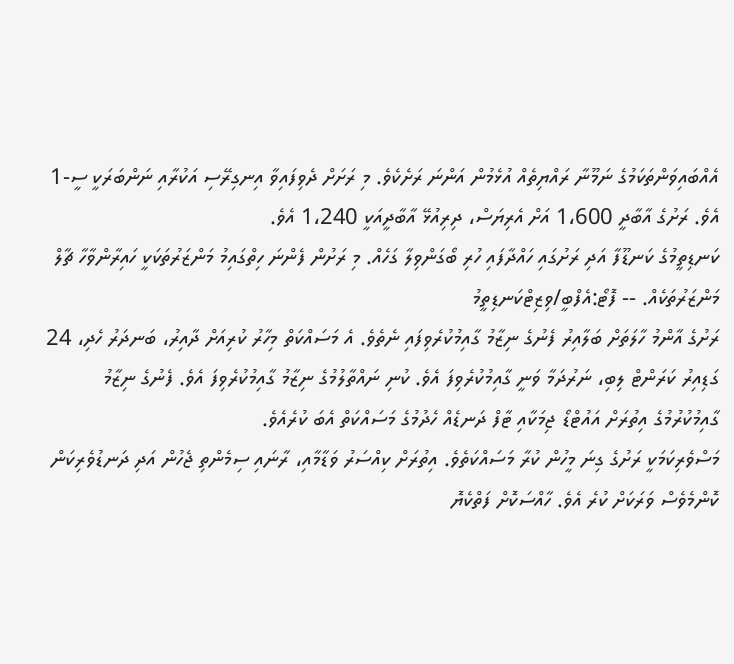އެއްބައިވަންތަކަމުގެ ނަމޫނާ ރައްޔިތެއް އުޅެމުން އަންނަ ރަށެކެވެ. މި ރަށަށް ދެވިފައިވާ އިނގިރޭސި އަކުރާއި ނަންބަރަކީ ސީ-1 އެވެ. ރަށުގެ އާބާދީ 1،600 އަށް އެރިޔަސް، ދިރިއުޅޭ އާބާދީއަކީ 1،240 އެވެ.
ކަނޑިތީމުގެ ކަނޑޫފާ އަދި ރަށުގައި ހައްދާފައި ހުރި ބޯގަންވިލާ ގަހެއް. މި ރަށުން ފެންނަ ހިތްގައިމު މަންޒަރުތަކަކީ ހައިރާންވާހާ ޗާލް މަންޒަރުތަކެއް. -- ފޮޓޯ:އެފްބީ/ވިޒިޓްކަނޑިތީމު
ރަށުގެ އާންމު ހާލަތަށް ބަލާއިރު ފެނުގެ ނިޒާމު ގާއިމުކުރެވިފައި ނެތެވެ. އެ މަސައްކަތް މިހާރު ކުރިއަށް ދާއިރު، ބަނދަރު ހެދި، 24 ގަޑިއިރު ކަރަންޓް ލިބި، ނަރުދަމާ ވަނީ ގާއިމުކުރެވިފަ އެވެ. ކުނި ނައްތާލުމުގެ ނިޒާމު ގާއިމުކުރެވިފަ އެވެ. ފެނުގެ ނިޒާމު ގާއިމުކުރުމުގެ އިތުރަށް އައުޓްޑޯ ޖިމަކާއި ޓާފް ދަނޑެއް ހެދުމުގެ މަސައްކަތް އެބަ ކުރެއެވެ.
މަސްވެރިކަމަކީ ރަށުގެ ގިނަ މީހުން ކުރާ މަސައްކަތެވެ. އިތުރަށް ކިއްސަރު ވަޑާމާއި، ރާނައި ސިމެންތި ޖެހުން އަދި ދަނޑުވެރިކަން ކޮންމެވެސް ވަރަކަށް ކުރެ އެވެ. ހާއްސަކޮށް ފަތްކެޔޮ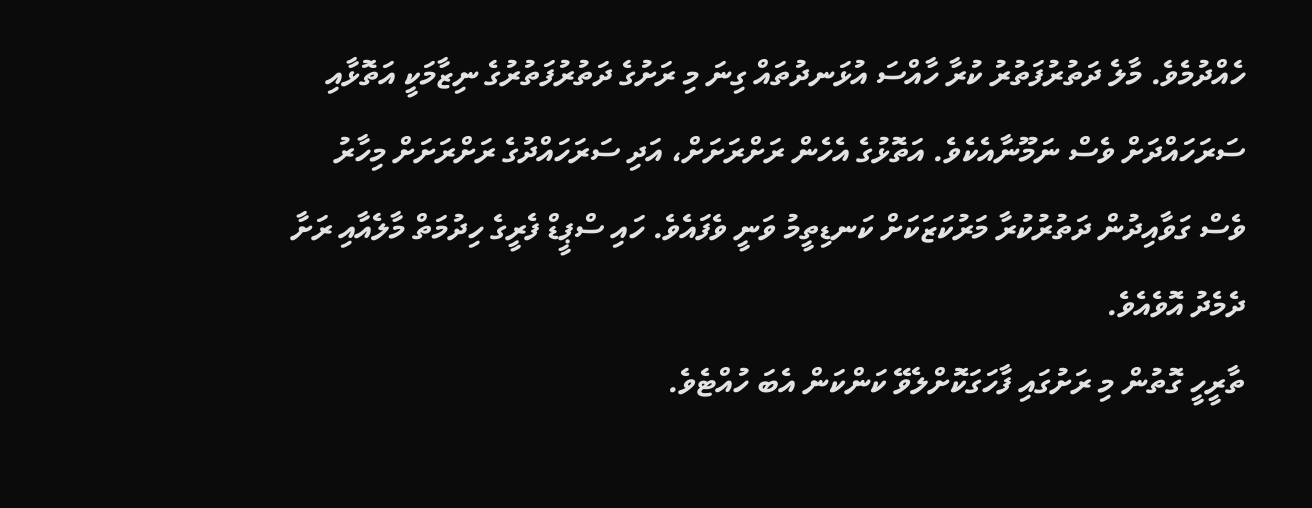ހެއްދުމެވެ. މާލެ ދަތުރުފަތުރު ކުރާ ހާއްސަ އުޅަނދުތައް ގިނަ މި ރަށުގެ ދަތުރުފަތުރުގެ ނިޒާމަކީ އަތޮޅާއި ސަރަހައްދަށް ވެސް ނަމޫނާއެކެވެ. އަތޮޅުގެ އެހެން ރަށްރަށަށް، އަދި ސަރަހައްދުގެ ރަށްރަށަށް މިހާރު ވެސް ގަވާއިދުން ދަތުރުކުރާ މަރުކަޒަކަށް ކަނޑިތީމު ވަނީ ވެފައެވެ. ހައި ސްޕީޑް ފެރީގެ ހިދުމަތް މާލެއާއި ރަށާ ދެމެދު އޮވެއެވެ.
ތާރީހީ ގޮތުން މި ރަށުގައި ފާހަގަކޮށްލެވޭ ކަންކަން އެބަ ހުއްޓެވެ.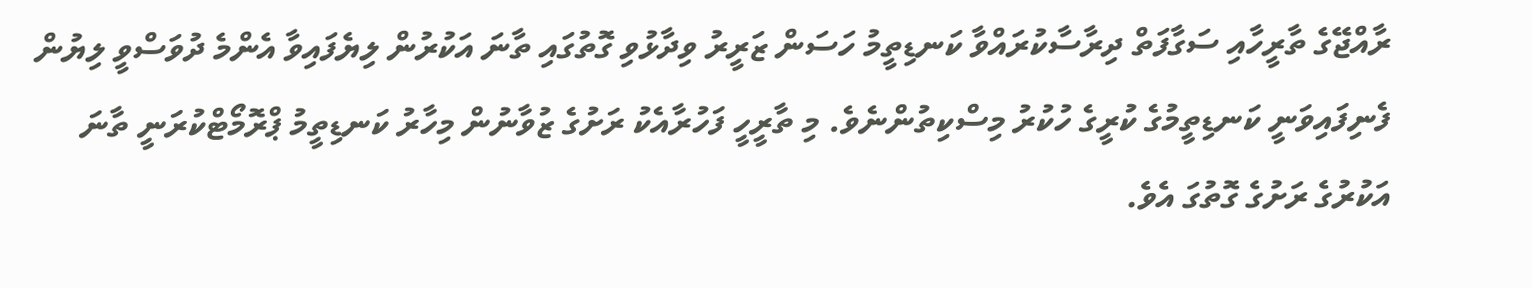ރާއްޖޭގެ ތާރީހާއި ސަގާފަތް ދިރާސާކުރައްވާ ކަނޑިތީމު ހަސަން ޒަރީރު ވިދާޅުވި ގޮތުގައި ތާނަ އަކުރުން ލިޔެފައިވާ އެންމެ ދުވަސްވީ ލިޔުން ފެނިފައިވަނީ ކަނޑިތީމުގެ ކުރީގެ ހުކުރު މިސްކިތުންނެވެ. މި ތާރީހީ ފަހުރާއެކު ރަށުގެ ޒުވާނުން މިހާރު ކަނޑިތީމު ޕްރޮމޯޓްކުރަނީ ތާނަ އަކުރުގެ ރަށުގެ ގޮތުގަ އެވެ.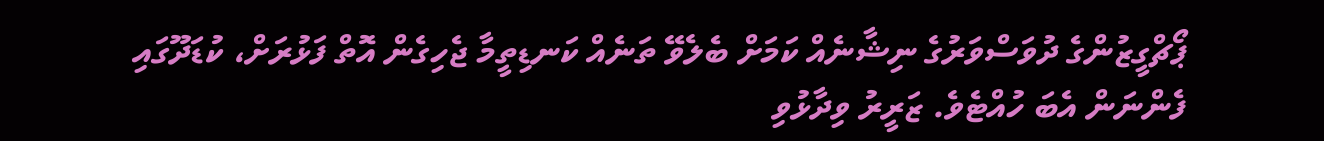ޕޯޗްގީޒުންގެ ދުވަސްވަރުގެ ނިޝާނެއް ކަމަށް ބެލެވޭ ތަނެއް ކަނޑިތީމާ ޖެހިގެން އޮތް ފަޅުރަށް، ކުޑަދޫގައި ފެންނަން އެބަ ހުއްޓެވެ. ޒަރީރު ވިދާޅުވި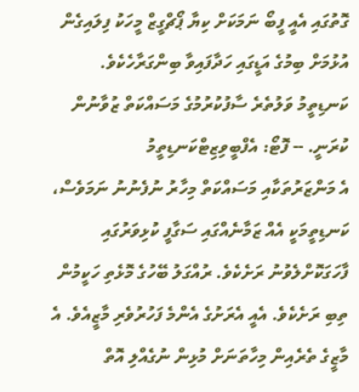ގޮތުގައި އެއީ ފީބޯ ނަމަކަށް ކިޔާ ޕޯޗްގީޒް މީހަކު ފިލައިގެން އުޅުމަށް ބިމުގެ އަޑީގައި ހަދާފައިވާ ބިންގަރާހެކެވެ.
ކަނޑިތީމު ވަލުތެރެ ސާފުކުރުމުގެ މަސައްކަތް ޒުވާނުން ކުރަނީ. -- ފޮޓޯ: އެފްބީވިޒިޓްކަނޑިތީމު
އެ މަންޒަރުތަކާއި މަސައްކަތް މިހާރު ނުފެނުނު ނަމަވެސް، ކަނޑިތީމަކީ އެއް ޒަމާނެއްގައި ސަގާފީ ކުޅިވަރުގައި ފާހަގަކޮށްލެވުނު ރަށެކެވެ. ރުއްގަލު ބޭހުގެ މޮޅެތި ހަކީމުން ތިބި ރަށެކެވެ. އެއީ އެރަށުގެ އެންމެ ފަހުރުވެރި މާޒީއެވެ. އެ މާޒީގެ ތެރެއިން މިހާތަނަށް މުޅިން ނުގެއްލި އޮތް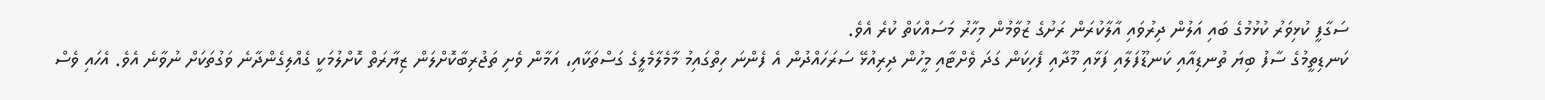ސަގާފީ ކުޅިވަރު ކުޅުމުގެ ބައި އަލުން ދިރުވައި އާލާކުރަން ރަށުގެ ޒުވާމުން މިހާރު މަސައްކަތް ކުރެ އެވެ.
ކަނޑިތީމުގެ ސާފު ބިޔަ ތުނޑިއާއި ކަނޑޫފަލާއި ފަޅާއި މޫދާއި ފެހިކަން ގަދަ ވެށްޓާއި މީހުން ދިރިއުޅޭ ސަރަހައްދުން އެ ފެންނަ ހިތްގައިމު މާމެލާމެލީގެ ގަސްތަކާއި، އަމާން ވެށި ތަޖުރިބާކޮށްލަން ޒިޔާރަތް ކޮށްލުމަކީ ގެއްލިގެންދާނެ ވަގުތަކަށް ނުވާނެ އެވެ. އެހައި ވެސް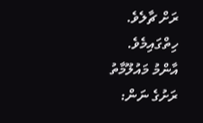ރަށް ޗާލެވެ. ހިތްގައިމެވެ.
އާންމު މައުލޫމާތު
ރަށުގެ ނަން: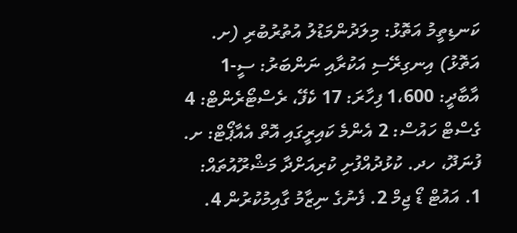ކަނޑިތީމު އަތޮޅު: މިލަދުންމަޑުލު އުތުރުބުރި (ށ. އަތޮޅު) އިނގިރޭސި އަކުރާއި ނަންބަރު: ސީ-1 އާބާދީ: 1،600 ފިހާރަ: 17 ކެފޭ، ރެސްޓޯރެންޓް: 4 ގެސްޓް ހައުސް: 2 އެންމެ ކައިރީގައި އޮތް އެއާޕޯޓް: ށ. ފުނަދޫ، ހދ. ކުޅުދުއްފުށި ކުރިއަށްދާ މަޝްރޫއުތައް: 1. އައުޓް ޑޯ ޖިމް 2. ފެނުގެ ނިޒާމު ގާއިމުކުރުން 4.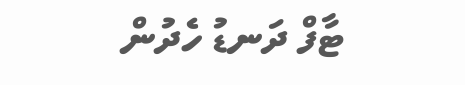ޓާފް ދަނޑު ހެދުން